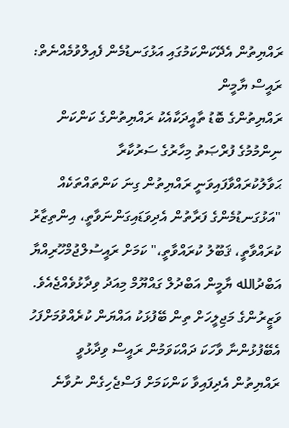ރައްޔިތުން އެދޭކަންކަމުގައި އަޅުގަނޑުމެން ފެއިލްވުމެއްނެތް: ރައީސް ޔާމީން
ރައްޔިތުންގެ ބޮޑު ތާއީދަކާއެކު ރައްޔިތުންގެ ކަންކަން ނިންމުމުގެ ފުރްޞަތު މިހާރުގެ ސަރުކާރާ ޙަވާލުކުރައްވާފައިވަނީ ރައްޔިތުން ގިނަ ކަންތައްތަކެއް "އަޅުގަނޑުމެންގެ ފަރާތުން އެދިވަޑައިގަންނަވާތީ، އިންތިޒާރު ކުރައްވާތީ، ޤަބޫލު ކުރައްވާތީ،" ކަމަށް ރައީސުލްޖުމްހޫރިއްޔާ އަބްދުالله ޔާމީން އަބްދުލް ގައްޔޫމް މިއަދު ވިދާޅުވެއްޖެއެވެ.
ވަޒީރުންގެ މަޖިލީހަށް ތިން ބޭފުޅަކު އައްޔަން ކުރެއްވުމަށްފަހު އެބޭފުޅުންނާ ވާހަކަ ދައްކަވަމުން ރައީސް ވިދާޅުވީ ރައްޔިތުން އެދިފައިވާ ކަންކަމަށް ފަސްޖެހިގެން ނުވާނެ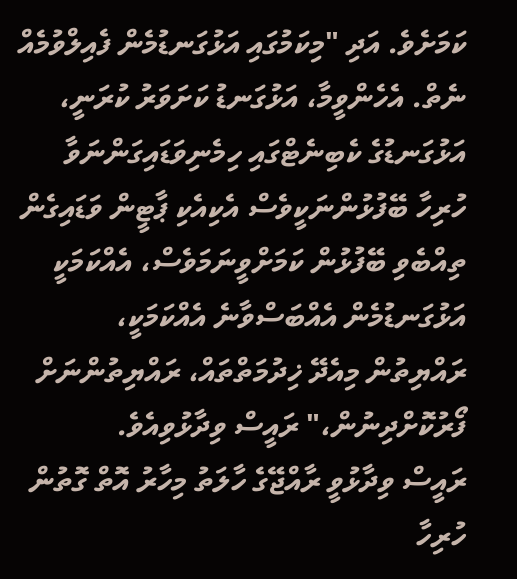ކަމަށެވެ. އަދި "މިކަމުގައި އަޅުގަނޑުމެން ފެއިލްވުމެއް ނެތް. އެހެންވީމާ، އަޅުގަނޑު ކަށަވަރު ކުރަނީ، އަޅުގަނޑުގެ ކެބިނެޓްގައި ހިމެނިވަޑައިގަންނަވާ ހުރިހާ ބޭފުޅުންނަކީވެސް އެކިއެކި ޕާޓީން ވަޑައިގެން ތިއްބެވި ބޭފުޅުން ކަމަށްވީނަމަވެސް، އެއްކަމަކީ އަޅުގަނޑުމެން އެއްބަސްވާނެ އެއްކަމަކީ، ރައްޔިތުން މިއެދޭ ޚިދުމަތްތައް، ރައްޔިތުންނަށް ފޯރުކޮށްދިނުން،" ރައީސް ވިދާޅުވިއެވެ.
ރައީސް ވިދާޅުވީ ރާއްޖޭގެ ހާލަތު މިހާރު އޮތް ގޮތުން ހުރިހާ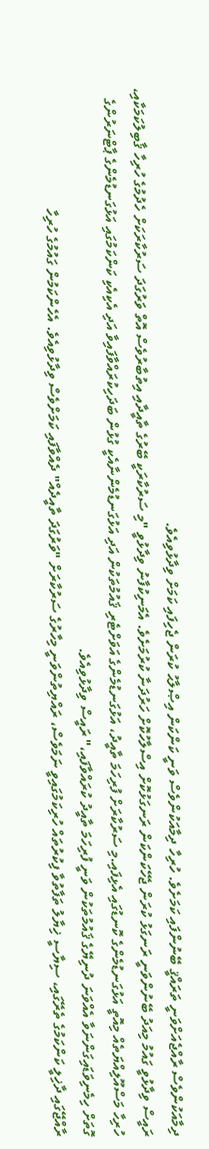ދިމާއަކުންވެސް ރާއްޖެއަށްވަނީ ތަރައްޤީ ބޭނުންފައި ކަމަށެވެ. ހުރިހާ ދިމާއަކުންވެސް ވަނީ ކަންކަން އިޞްލާޙު ކުރަން ޖެހިފައި ކަމަށް ވިދާޅުވިއެވެ.
ރައީސް ވިދާޅުވީ ގައުމު މިއަދު ބޭނުންވަނީ ރަނގަޅު ކުރަން ޖެހޭކަންކަން ރަނގަޅުކޮށް އިސްލާހުކޮށް ހަރުދަނާ ކުރުމަށެވެ. އެމަނިކުފާނު ވިދާޅުވީ "މި ސަރުކާރަކީ ބޭރުގެ ތާއީދާއި އިތުބާރުވެސް އޮތް ވަރުގަދަ ސަރުކާރަކަށް ހެދުމުގެ ހުރިހާ ޤާބިލުކަމަކާއި، ހުރިހާ މަސްއޫލިއްޔަތެއް މިއޮތީ އަޅުގަނޑުމެންގެ ކޮނޑުގައި އެޅިފައި.މި ސަރުކާރަށް ފުރިހަމަ ތާއީދު، އަޅުގަނޑުމެންގެ އަވަށްޓެރި ޤައުމުތަކުން އަދި އަޅުގަނޑުމެންނާއެކީ ގުޅުން ބަދަހިކުރައްވާފައިވާ އަދި އެކިއެކި ކަންކަމުގައި އަޅުގަނޑުމެންގެ ޕާޓްނަރުންގެ ގޮތަށް ހިމެނިވަޑައިގަންނަވާ އެއްވަނަ ދުނިޔޭގެ ޤައުމުތަކުން ވަނީ ފުރިހަމަ ތާއީދު ކުރައްވާފައި،" ރައީސް ވިދާޅުވިއެވެ.
ރާއްޖޭގައި ދާޚިލީ ކަންކަމުގެ ތެރޭގައި، ސިޔާސީ ޚިޔާލު ތަފާތުވާ ފިކުރުތައް ހުރިކަމުގައިވީ ނަމަވެސް، ރައްޔިތުންވަނީ މިހާރުގެ ސަރުކާރަށް "ވަރުގަދަ ތާއީދެއް" ދެއްވާފައި ކަމަށްވެސް ވިދާޅުވިއެވެ. އެހެންކަމުން ގައުމުގެ ހުރިހާ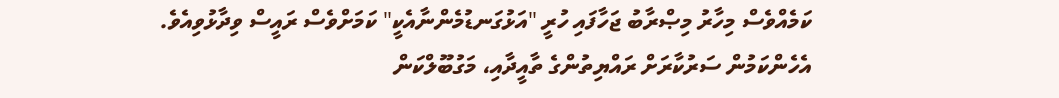ކަމެއްވެސް މިހާރު މިޞްރާބު ޖަހާފައި ހުރީ "އަޅުގަނޑުމެންނާއެކީ" ކަމަށްވެސް ރައީސް ވިދާޅުވިއެވެ.
އެހެންކަމުން ސަރުކާރަށް ރައްޔިތުންގެ ތާއީދާއި، މަގުބޫލްކަން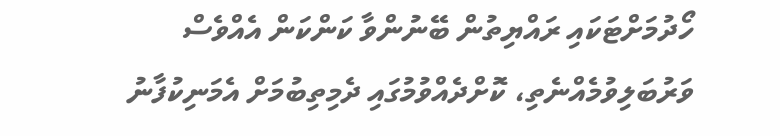ހޯދުމަށްޓަކައި ރައްޔިތުން ބޭނުންވާ ކަންކަން އެއްވެސް ވަރުބަލިވުމެއްނެތި، ކޮށްދެއްވުމުގައި ދެމިތިބުމަށް އެމަނިކުފާނު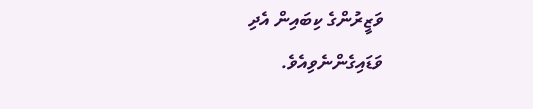ވަޒީރުންގެ ކިބައިން އެދި ވަޑައިގެންނެވިއެވެ.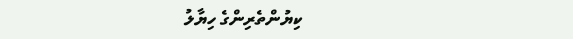ކިޔުންތެރިންގެ ހިޔާލު